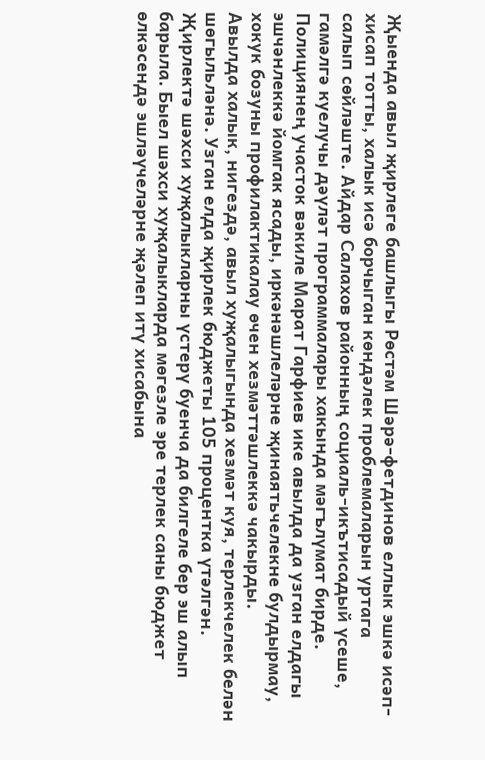Җыенда авыл җирлеге башлыгы Рөстәм Шәрә-фетдинов еллык эшкә исәп-хисап тотты, халык исә борчыган көндәлек проблемаларын уртага
салып сөйләште. Айдар Салахов районның социаль-икътисадый үсеше, гамәлгә куелучы дәүләт программалары хакында мәгълүмат бирде.
Полициянең участок вәкиле Марат Гарфиев ике авылда да узган елдагы эшчәнлеккә йомгак ясады, иркәнәшлеләрне җинаятьчелекне булдырмау, хокук бозуны профилактикалау өчен хезмәттәшлеккә чакырды.
Авылда халык, нигездә, авыл хуҗалыгында хезмәт куя, терлекчелек белән шөгыльләнә. Узган елда җирлек бюджеты 105 процентка үтәлгән. Җирлектә шәхси хуҗалыкларны үстерү буенча да билгеле бер эш алып барыла. Быел шәхси хуҗалыкларда мөгезле эре терлек саны бюджет өлкәсендә эшләүчеләрне җәлеп итү хисабына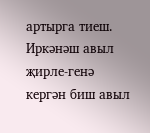артырга тиеш.
Иркәнәш авыл җирле-генә кергән биш авыл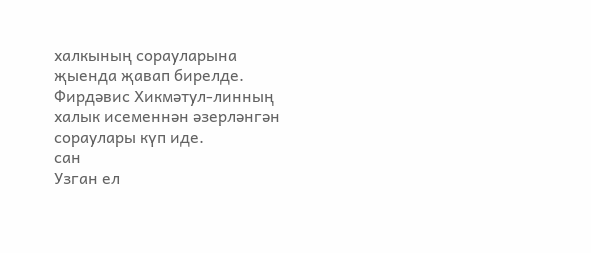халкының сорауларына җыенда җавап бирелде. Фирдәвис Хикмәтул-линның халык исеменнән әзерләнгән сораулары күп иде.
сан
Узган ел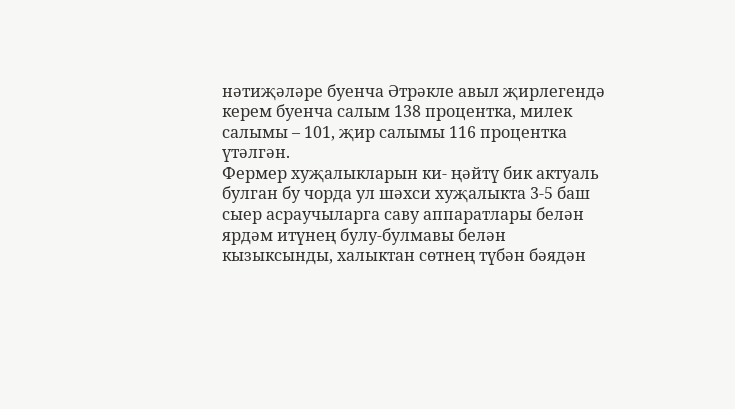нәтиҗәләре буенча Әтрәкле авыл җирлегендә керем буенча салым 138 процентка, милек салымы – 101, җир салымы 116 процентка үтәлгән.
Фермер хуҗалыкларын ки- ңәйтү бик актуаль булган бу чорда ул шәхси хуҗалыкта 3-5 баш сыер асраучыларга саву аппаратлары белән ярдәм итүнең булу-булмавы белән кызыксынды, халыктан сөтнең түбән бәядән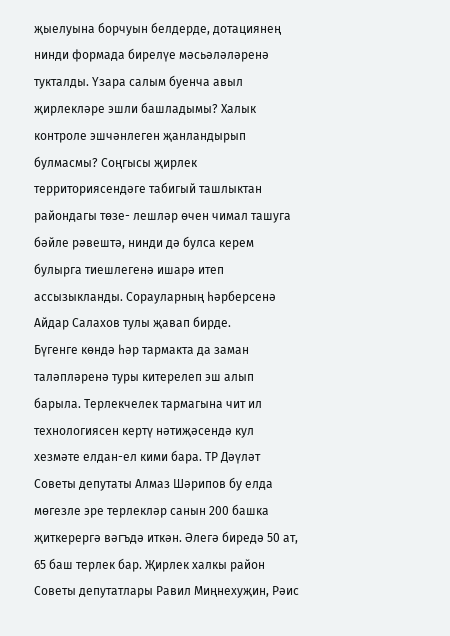җыелуына борчуын белдерде, дотациянең нинди формада бирелүе мәсьәләләренә тукталды. Үзара салым буенча авыл җирлекләре эшли башладымы? Халык контроле эшчәнлеген җанландырып булмасмы? Соңгысы җирлек территориясендәге табигый ташлыктан райондагы төзе- лешләр өчен чимал ташуга бәйле рәвештә, нинди дә булса керем булырга тиешлегенә ишарә итеп ассызыкланды. Сорауларның һәрберсенә Айдар Салахов тулы җавап бирде.
Бүгенге көндә һәр тармакта да заман таләпләренә туры китерелеп эш алып барыла. Терлекчелек тармагына чит ил технологиясен кертү нәтиҗәсендә кул хезмәте елдан-ел кими бара. ТР Дәүләт Советы депутаты Алмаз Шәрипов бу елда мөгезле эре терлекләр санын 200 башка җиткерергә вәгъдә иткән. Әлегә биредә 50 ат, 65 баш терлек бар. Җирлек халкы район Советы депутатлары Равил Миңнехуҗин, Рәис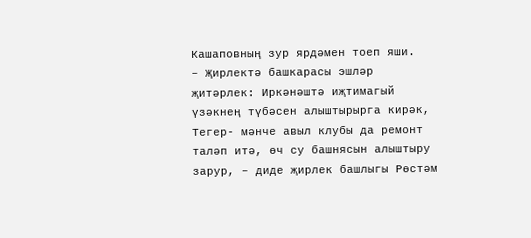Кашаповның зур ярдәмен тоеп яши.
– Җирлектә башкарасы эшләр җитәрлек: Иркәнәштә иҗтимагый үзәкнең түбәсен алыштырырга кирәк, Тегер- мәнче авыл клубы да ремонт таләп итә, өч су башнясын алыштыру зарур, – диде җирлек башлыгы Рөстәм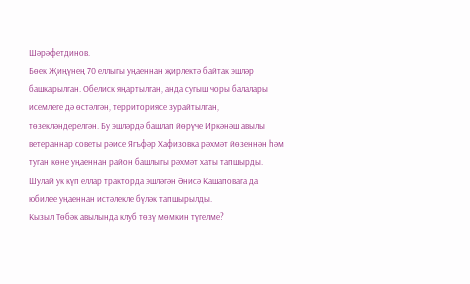Шәрәфетдинов.
Бөек Җиңүнең 70 еллыгы уңаеннан җирлектә байтак эшләр башкарылган. Обелиск яңартылган, анда сугыш чоры балалары исемлеге дә өстәлгән, территориясе зурайтылган, төзекләндерелгән. Бу эшләрдә башлап йөрүче Иркәнәш авылы ветераннар советы рәисе Ягъфәр Хафизовка рәхмәт йөзеннән һәм туган көне уңаеннан район башлыгы рәхмәт хаты тапшырды. Шулай ук күп еллар тракторда эшләгән Әнисә Кашаповага да юбилее уңаеннан истәлекле бүләк тапшырылды.
Кызыл Төбәк авылында клуб төзү мөмкин түгелме?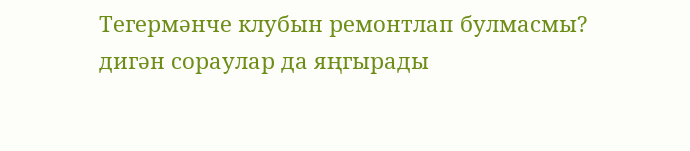Тегермәнче клубын ремонтлап булмасмы? дигән сораулар да яңгырады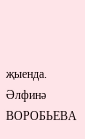җыенда.
Әлфинә ВОРОБЬЕВА